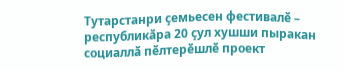Тутарстанри ҫемьесен фестивалӗ – республикӑра 20 ҫул хушши пыракан социаллӑ пӗлтерӗшлӗ проект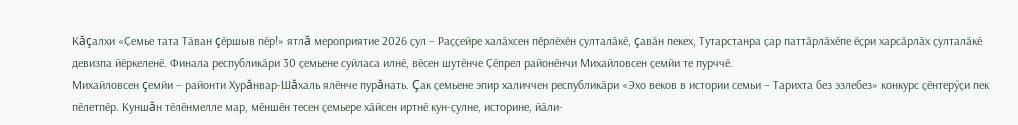Кăçалхи «Ҫемье тата Тӑван çӗршыв пӗр!» ятлă мероприятие 2026 ҫул – Раҫҫейре халӑхсен пӗрлӗхӗн ҫулталӑкӗ, çавӑн пекех, Тутарстанра ҫар паттӑрлӑхӗпе ӗҫри харсӑрлӑх ҫулталӑкӗ девизпа йӗркеленӗ. Финала республикӑри 30 ҫемьене суйласа илнӗ, вӗсен шутӗнче Ҫӗпрел районӗнчи Михайловсен ҫемйи те пурччӗ.
Михайловсен çемйи – районти Хурăнвар-Шăхаль ялӗнче пурăнать. Çак ҫемьене эпир халиччен республикӑри «Эхо веков в истории семьи – Тарихта без эзлебез» конкурс ҫӗнтерӳҫи пек пӗлетпӗр. Куншăн тӗлӗнмелле мар, мӗншӗн тесен ҫемьере хӑйсен иртнӗ кун-ҫулне, историне, йӑли-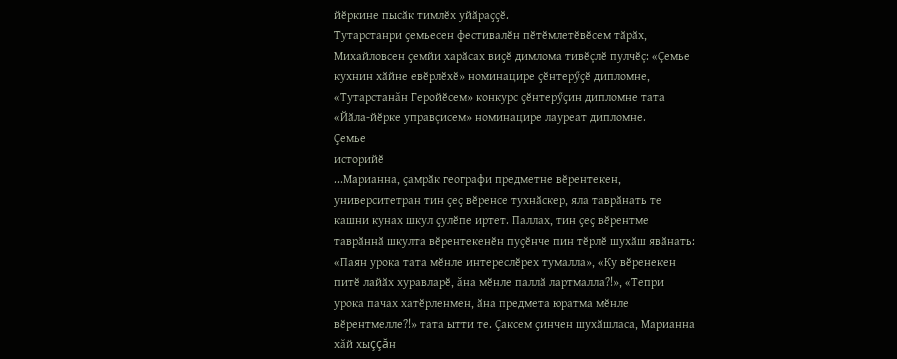йӗркине пысӑк тимлӗх уйӑраҫҫӗ.
Тутарстанри ҫемьесен фестивалӗн пӗтӗмлетӗвӗсем тӑрӑх, Михайловсен ҫемйи харӑсах виҫӗ димлома тивӗçлӗ пулчӗç: «Çемье кухнин хӑйне евӗрлӗхӗ» номинацире ҫӗнтерӳҫӗ дипломне, «Тутарстанăн Геройӗсем» конкурс ҫӗнтерӳҫин дипломне тата «Йӑла-йӗрке управçисем» номинацире лауреат дипломне.
Ҫемье
историйӗ
...Марианна, ҫамрӑк географи предметне вӗрентекен, университетран тин ҫеҫ вӗренсе тухнӑскер, яла таврӑнать те кашни кунах шкул ҫулӗпе иртет. Паллах, тин ҫеҫ вӗрентме таврӑннӑ шкулта вӗрентекенӗн пуҫӗнче пин тӗрлӗ шухӑш явӑнать: «Паян урока тата мӗнле интереслӗрех тумалла», «Ку вӗренекен питӗ лайӑх хуравларӗ, ăна мӗнле паллӑ лартмалла?!», «Тепри урока пачах хатӗрленмен, ӑна предмета юратма мӗнле вӗрентмелле?!» тата ытти те. Ҫаксем ҫинчен шухӑшласа, Марианна хăй хыççăн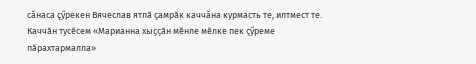сăнаса çӳрекен Вячеслав ятлӑ ҫамрӑк каччăна курмасть те, илтмест те. Каччӑн тусӗсем «Марианна хыҫҫӑн мӗнле мӗлке пек ҫӳреме пӑрахтармалла»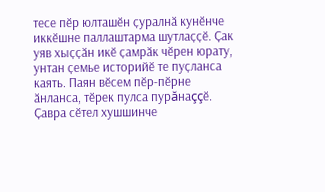тесе пӗр юлташӗн ҫуралнӑ кунӗнче иккӗшне паллаштарма шутлаҫҫӗ. Ҫак уяв хыҫҫӑн икӗ ҫамрӑк чӗрен юрату, унтан ҫемье историйӗ те пуҫланса каять. Паян вӗсем пӗр-пӗрне ӑнланса, тӗрек пулса пурăнаççӗ. Ҫавра сӗтел хушшинче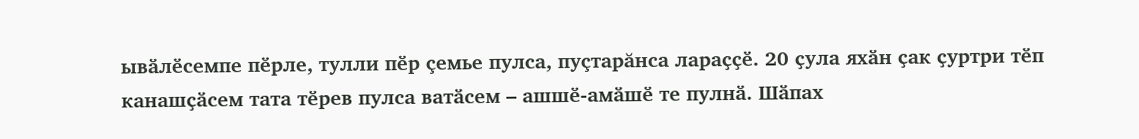ывӑлӗсемпе пӗрле, тулли пӗр çемье пулса, пуçтарăнса лараҫҫӗ. 20 ҫула яхӑн ҫак ҫуртри тӗп канашҫӑсем тата тӗрев пулса ватӑсем – ашшӗ-амӑшӗ те пулнӑ. Шӑпах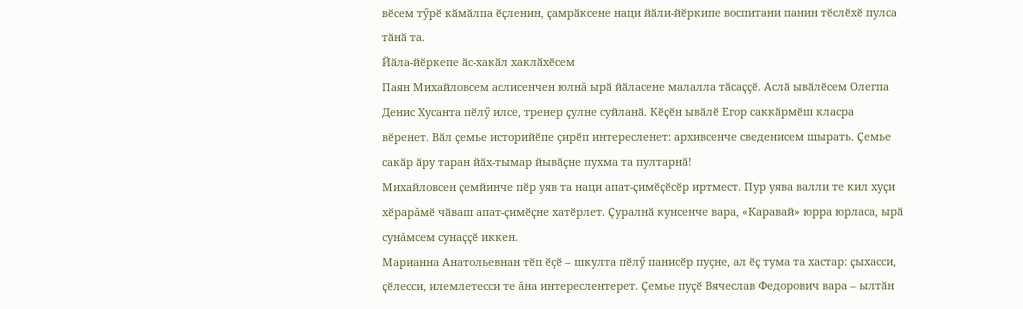вӗсем тӳрӗ кӑмӑлпа ӗҫленин, ҫамрӑксене наци йӑли-йӗркипе воспитани панин тӗслӗхӗ пулса тӑнӑ та.
Йӑла-йӗркепе ӑс-хакӑл хаклӑхӗсем
Паян Михайловсем аслисенчен юлнă ырӑ йӑласене малалла тӑсаҫҫӗ. Аслӑ ывӑлӗсем Олегпа Денис Хусанта пӗлӳ илсе, тренер ҫулне суйланӑ. Кӗҫӗн ывӑлӗ Егор саккӑрмӗш класра вӗренет. Вӑл ҫемье историйӗпе çирӗп интересленет: архивсенче сведенисем шырать. Ҫемье сакӑр ӑру таран йӑх-тымар йывӑҫне пухма та пултарнӑ!
Михайловсен ҫемйинче пӗр уяв та наци апат-ҫимӗҫӗсӗр иртмест. Пур уява валли те кил хуҫи хӗрарăмӗ чӑваш апат-ҫимӗҫне хатӗрлет. Ҫуралнӑ кунсенче вара, «Каравай» юрра юрласа, ырӑ сунăмсем сунаҫҫӗ иккен.
Марианна Анатольевнан тӗп ӗçӗ – шкулта пӗлӳ панисӗр пуçне, ал ӗҫ тума та хастар: ҫыхасси, ҫӗлесси, илемлетесси те ăна интереслентерет. Ҫемье пуҫӗ Вячеслав Федорович вара – ылтӑн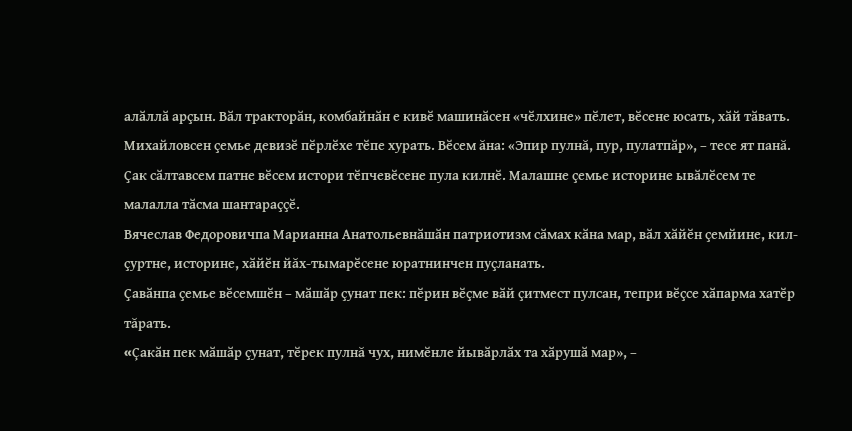алӑллӑ арҫын. Вӑл тракторӑн, комбайнӑн е кивӗ машинӑсен «чӗлхине» пӗлет, вӗсене юсать, хӑй тӑвать.
Михайловсен ҫемье девизӗ пӗрлӗхе тӗпе хурать. Вӗсем ăна: «Эпир пулнă, пур, пулатпӑр», – тесе ят панă. Ҫак сӑлтавсем патне вӗсем истори тӗпчевӗсене пула килнӗ. Малашне ҫемье историне ывӑлӗсем те малалла тӑсма шантараҫҫӗ.
Вячеслав Федоровичпа Марианна Анатольевнӑшӑн патриотизм сӑмах кӑна мар, вӑл хӑйӗн ҫемйине, кил-ҫуртне, историне, хӑйӗн йăх-тымарӗсене юратнинчен пуҫланать.
Ҫавӑнпа ҫемье вӗсемшӗн – мӑшӑр ҫунат пек: пӗрин вӗҫме вӑй ҫитмест пулсан, тепри вӗҫсе хӑпарма хатӗр тăрать.
«Çакӑн пек мӑшӑр ҫунат, тӗрек пулнă чух, нимӗнле йывӑрлӑх та хӑрушӑ мар», –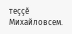теҫҫӗ Михайловсем.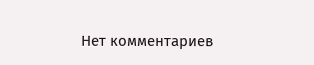Нет комментариев